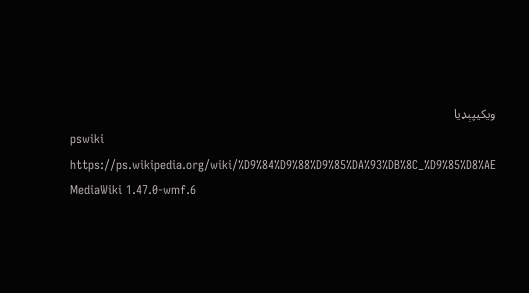ويکيپېډيا
pswiki
https://ps.wikipedia.org/wiki/%D9%84%D9%88%D9%85%DA%93%DB%8C_%D9%85%D8%AE
MediaWiki 1.47.0-wmf.6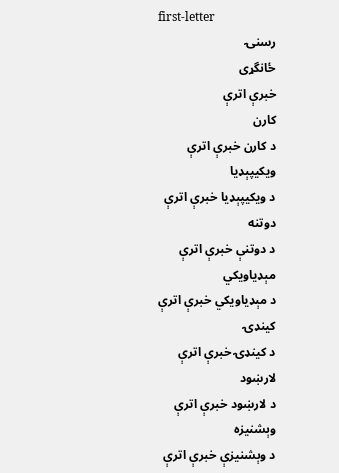first-letter
رسنۍ
ځانگړی
خبرې اترې
کارن
د کارن خبرې اترې
ويکيپېډيا
د ويکيپېډيا خبرې اترې
دوتنه
د دوتنې خبرې اترې
مېډياويکي
د مېډياويکي خبرې اترې
کينډۍ
د کينډۍ خبرې اترې
لارښود
د لارښود خبرې اترې
وېشنيزه
د وېشنيزې خبرې اترې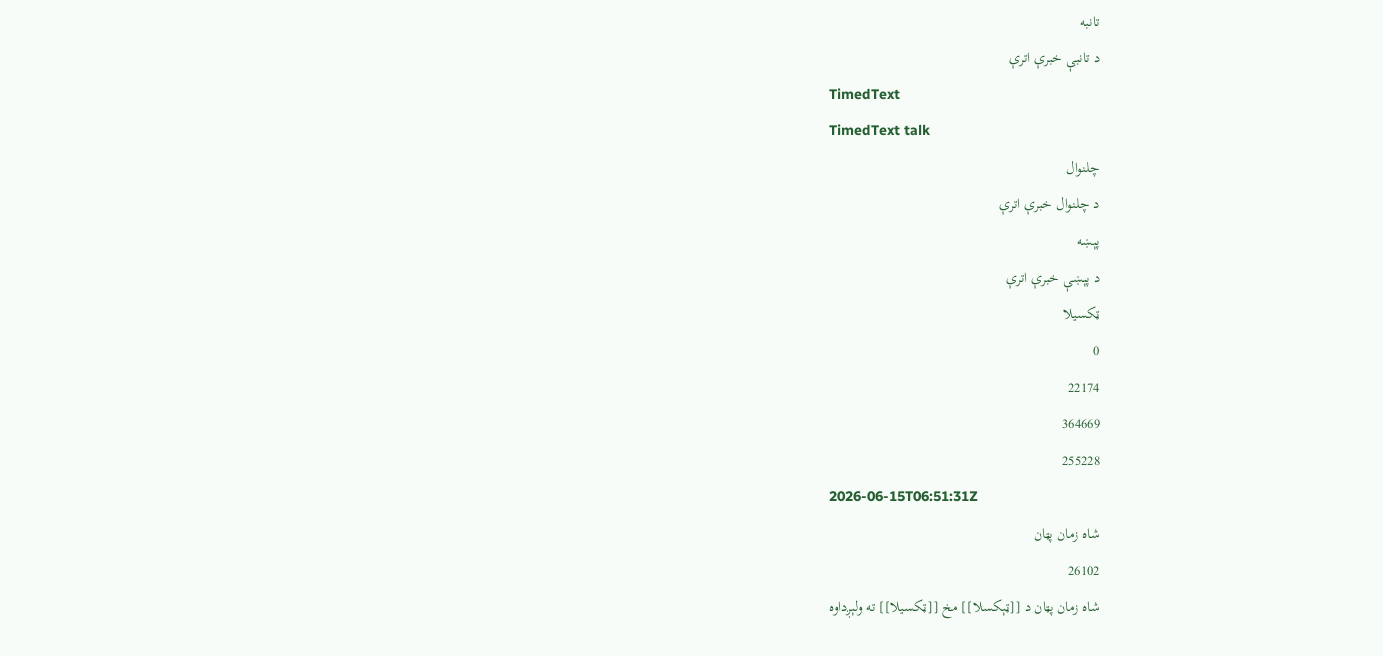تانبه
د تانبې خبرې اترې
TimedText
TimedText talk
چلنوال
د چلنوال خبرې اترې
پېښه
د پېښې خبرې اترې
ټکسيلا
0
22174
364669
255228
2026-06-15T06:51:31Z
شاه زمان پټان
26102
شاه زمان پټان د [[ټېکسلا]] مخ [[ټکسيلا]] ته ولېږداوه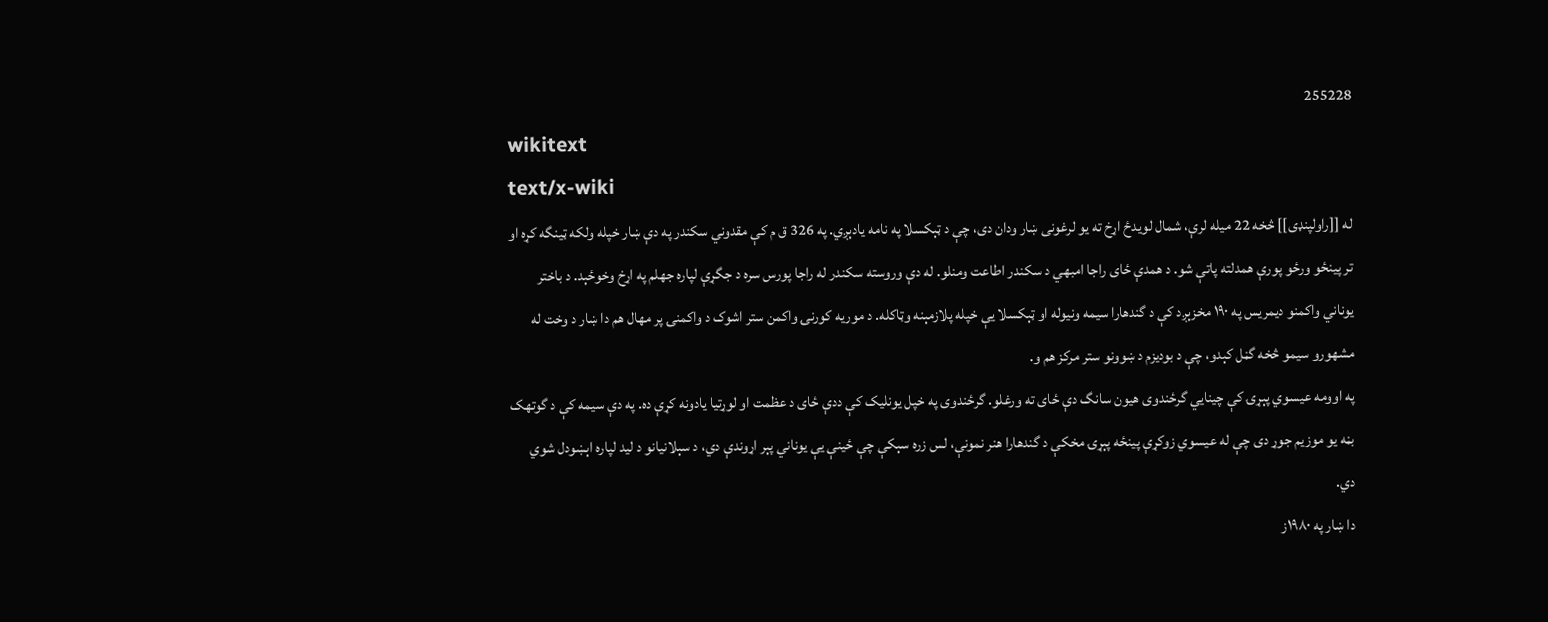255228
wikitext
text/x-wiki
له [[راولپنډی]] څخه 22 میله لرې، شمال لویدځ اړخ ته یو لرغونی ښار ودان دی، چې د ټېکسلا په نامه یادېږي. په 326 ق م کې مقدوني سکندر په دې ښار خپله ولکه ټینگه کړه او تر پینځو ورځو پورې همدلته پاتې شو. د همدې ځای راجا امبهي د سکندر اطاعت ومنلو. له دې وروسته سکندر له راجا پورس سره د جگړې لپاره جهلم په اړخ وخوځېد. د باختر یوناني واکمنو دیمریس په ۱۹۰ مخزېږد کې د گندهارا سیمه ونیوله او ټېکسلا یې خپله پلازمېنه وټاکله. د موریه کورنۍ واکمن ستر اشوک د واکمنۍ پر مهال هم دا ښار د وخت له مشهورو سیمو څخه گڼل کېدو، چې د بودیزم د ښوونو ستر مرکز هم و.
په اوومه عیسوي پېړۍ کې چینایي گرځندوی هیون سانگ دې ځای ته ورغلو. گرځندوی په خپل یونلیک کې ددې ځای د عظمت او لوړتیا یادونه کړې ده. په دې سیمه کې د گوتهک بڼه یو موزیم جوړ دی چې له عیسوي زوکړې پینځه پېړۍ مخکې د گندهارا هنر نمونې، لس زره سېکې چې ځینې یې یوناني پېر اړوندې دي، د سېلانیانو د لید لپاره اېښودل شوي دي.
دا ښار په ۱۹۸۰ز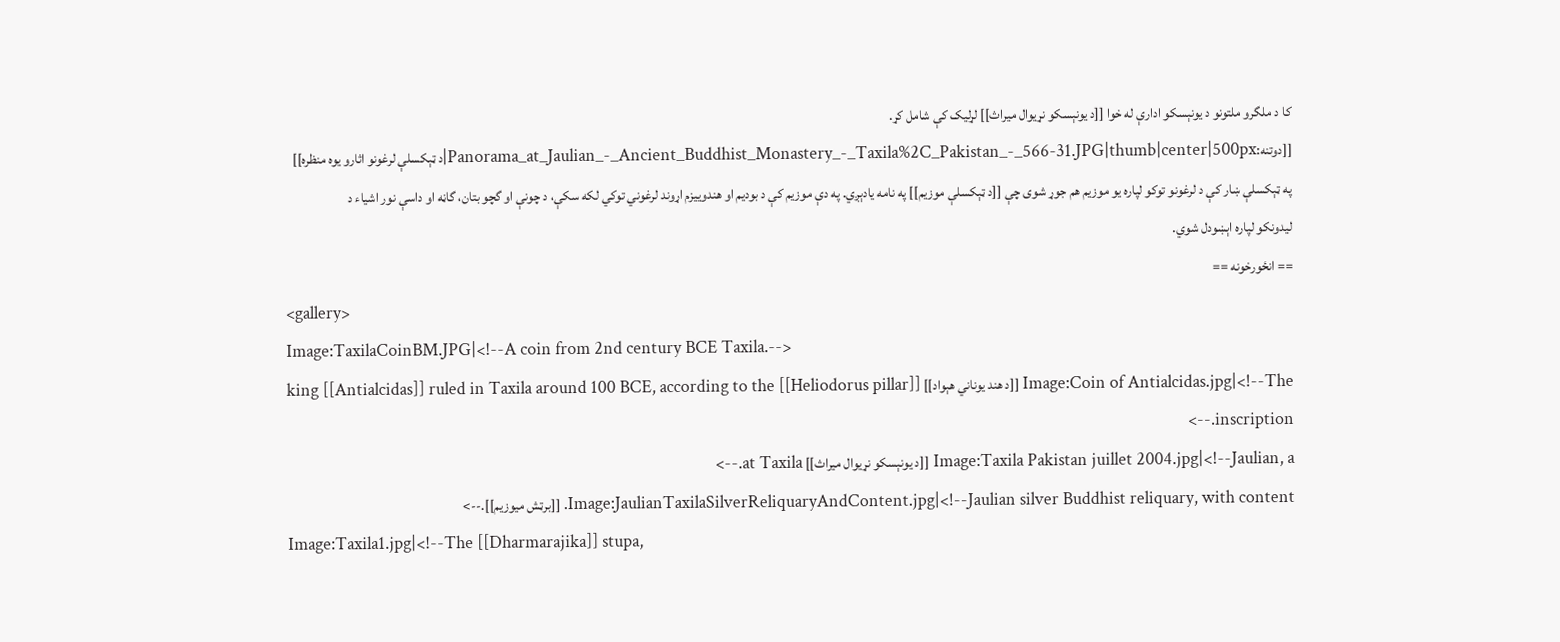کا د ملگرو ملتونو د یونېسکو ادارې له خوا [[د یونېسکو نړیوال میراث]] لړلیک کې شامل کړ.
[[دوتنه:Panorama_at_Jaulian_-_Ancient_Buddhist_Monastery_-_Taxila%2C_Pakistan_-_566-31.JPG|thumb|center|500px|د ټېکسلې لرغونو اثارو یوه منظره]]
په ټېکسلې ښار کې د لرغونو توکو لپاره یو موزیم هم جوړ شوی چې [[د ټېکسلې موزیم]] په نامه یادېږي. په دې موزیم کې د بودیم او هندوییزم اړوند لرغوني توکي لکه سکې، د چونې او گچو بتان، گاڼه او داسې نور اشیاء د لیدونکو لپاره اېښودل شوي.
== انځورخونه ==
<gallery>
Image:TaxilaCoinBM.JPG|<!--A coin from 2nd century BCE Taxila.-->
Image:Coin of Antialcidas.jpg|<!--The [[د هند یوناني هېواد]] king [[Antialcidas]] ruled in Taxila around 100 BCE, according to the [[Heliodorus pillar]] inscription.-->
Image:Taxila Pakistan juillet 2004.jpg|<!--Jaulian, a [[د یونېسکو نړیوال میراث]] at Taxila.-->
Image:JaulianTaxilaSilverReliquaryAndContent.jpg|<!--Jaulian silver Buddhist reliquary, with content. [[برټش میوزیم]].-->
Image:Taxila1.jpg|<!--The [[Dharmarajika]] stupa,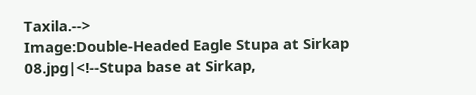Taxila.-->
Image:Double-Headed Eagle Stupa at Sirkap 08.jpg|<!--Stupa base at Sirkap,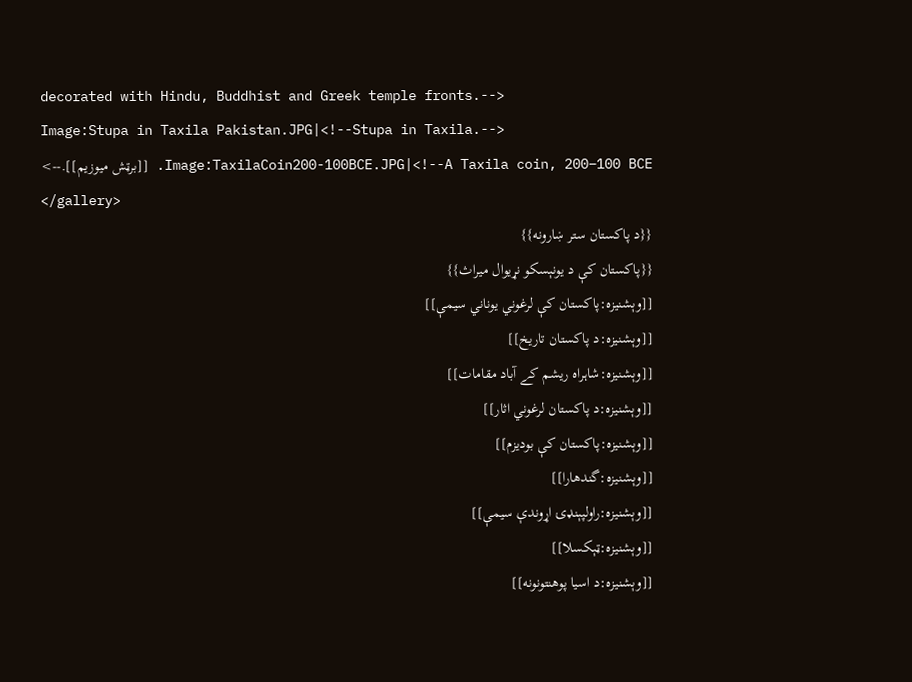decorated with Hindu, Buddhist and Greek temple fronts.-->
Image:Stupa in Taxila Pakistan.JPG|<!--Stupa in Taxila.-->
Image:TaxilaCoin200-100BCE.JPG|<!--A Taxila coin, 200–100 BCE. [[برټش میوزیم]].-->
</gallery>
{{د پاکستان ستر ښارونه}}
{{پاکستان کې د یونېسکو نړیوال میراث}}
[[وېشنيزه:پاکستان کې لرغوني یوناني سیمې]]
[[وېشنيزه:د پاکستان تاریخ]]
[[وېشنيزه:شاہراہ ریشم کے آباد مقامات]]
[[وېشنيزه:د پاکستان لرغوني اثار]]
[[وېشنيزه:پاکستان کې بودیزم]]
[[وېشنيزه:گندھارا]]
[[وېشنيزه:راولپېنډۍ اړوندې سیمې]]
[[وېشنيزه:ټېکسلا]]
[[وېشنيزه:د اسیا پوهنتونونه]]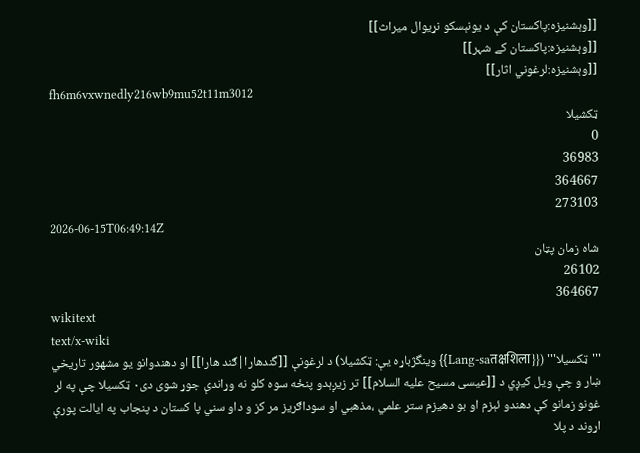[[وېشنيزه:پاکستان کې د یونېسکو نړیوال میراث]]
[[وېشنيزه:پاکستان کے شہر]]
[[وېشنيزه:لرغوني اثار]]
fh6m6vxwnedly216wb9mu52t11m3012
ټکشيلا
0
36983
364667
273103
2026-06-15T06:49:14Z
شاه زمان پټان
26102
364667
wikitext
text/x-wiki
'''ټکسيلا''' ({{Lang-saतक्षशिला}} وينگژباړه يې: ټکشيلا) د لرغونې [[گندهارا|ګند هارا]] او دهندوانو يو مشهور تاريخي ښار و چې ويل کيږي د [[عيسی مسيح عليه السلام]] تر زيږېدو پنځه سوه کلو نه وړاندې جوړ شوی دی٠ ټکسيلا چې په لر غونو زمانو کې دهندو ئېزم او بو دهيزم ستر علمي ،مذهبي او سوداګريز مر کز و داو سني پا کستان د پنجاب په ايالت پورې اړوند د پلا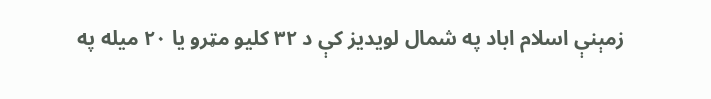زمېنې اسلام اباد په شمال لويديز کې د ٣٢ کليو مټرو يا ٢٠ ميله په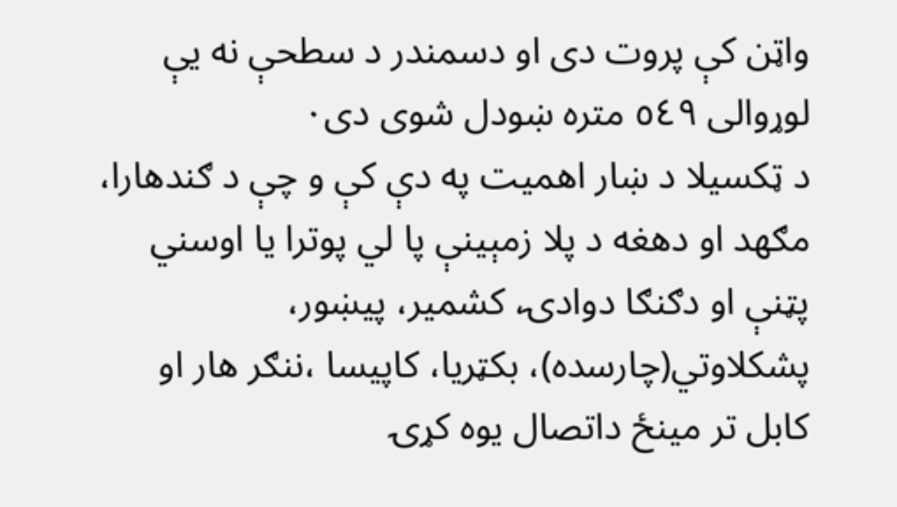واټن کې پروت دی او دسمندر د سطحې نه يې لوړوالی ٥٤٩ متره ښودل شوی دی٠
د ټکسيلا د ښار اهميت په دې کې و چې د ګندهارا، مګهد او دهغه د پلا زمېينې پا لي پوترا يا اوسني پټنې او دګنګا دوادۍ، کشمير، پيښور، پشکلاوتي(چارسده)، بکټريا، کاپيسا ،ننګر هار او کابل تر مينځ داتصال يوه کړۍ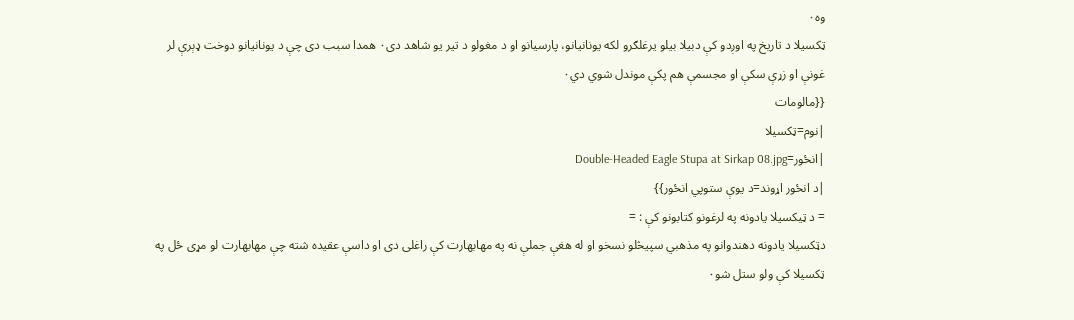وه٠
ټکسيلا د تاريخ په اوږدو کې دبيلا بيلو يرغلګرو لکه يونانيانو، پارسيانو او د مغولو د تير يو شاهد دی٠ همدا سبب دی چې د يونانيانو دوخت ډېرې لر غونې او زړې سکې او مجسمې هم پکې موندل شوي دي٠
{{مالومات
|نوم=ټکسيلا
|انځور=Double-Headed Eagle Stupa at Sirkap 08.jpg
|د انځور اړوند=د يوې ستوپي انځور}}
= د ټیکسیلا یادونه په لرغونو کتابونو کې : =
دټکسيلا يادونه دهندوانو په مذهبي سپيڅلو نسخو او له هغې جملې نه په مهابهارت کې راغلی دی او داسې عقيده شته چې مهابهارت لو مړی ځل په ټکسيلا کې ولو ستل شو٠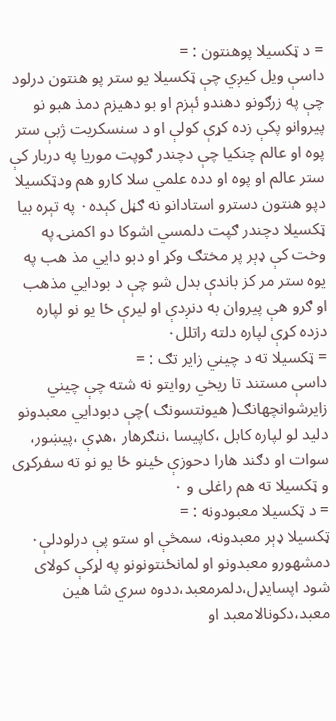= د ټکسیلا پوهنتون : =
داسې ويل کيږي چې ټکسيلا يو ستر پو هنتون درلود چې په زرګونو دهندو ئېزم او بو دهيزم دمذ هبو نو پيروانو پکې زده کړې کولې او د سنسکريت ژبې ستر پوه او عالم چنکيا چې دچندر ګوپت موريا په دربار کې ستر عالم او پوه او دده علمي سلا کارو هم ودټکسيلا دپو هنتون دسترو استادانو نه ګڼل کېده٠ په تېره بيا ټکسيلا دچندر ګپت دلمسي اشوکا دو اکمنۍ په وخت کې ډېر پر مختګ وکړ او دبو دايي مذ هب په يوه ستر مر کز باندې بدل شو چې د بودايي مذهب او ګرو هې پيروان به دنږدې او ليرې ځا يو نو لپاره دزده کړې لپاره دلته راتلل٠
= ټکسیلا ته د چیني زایر تګ : =
داسې مستند تا ريخي روايتو نه شته چې چيني زايرشوانچهانګ( هيونتسونګ )چې دبودايي معبدونو دليد لو لپاره کابل ،کاپيسا ،ننګرهار ،هډې ،پيښور، سوات او دګند هارا دحوزې ځينو ځا يو نو ته سفرکړی و ټکسيلا ته هم راغلی و ٠
= د ټکسیلا معبودونه : =
ټکسيلا ډېر معبدونه، سمڅې او ستو پې درلودلې٠ دمشهورو معبدونو او لمانځنتونونو په لړکې کولای شود اپسايډل،دلمرمعبد،ددوه سري شا هين معبد،دکونالامعبد او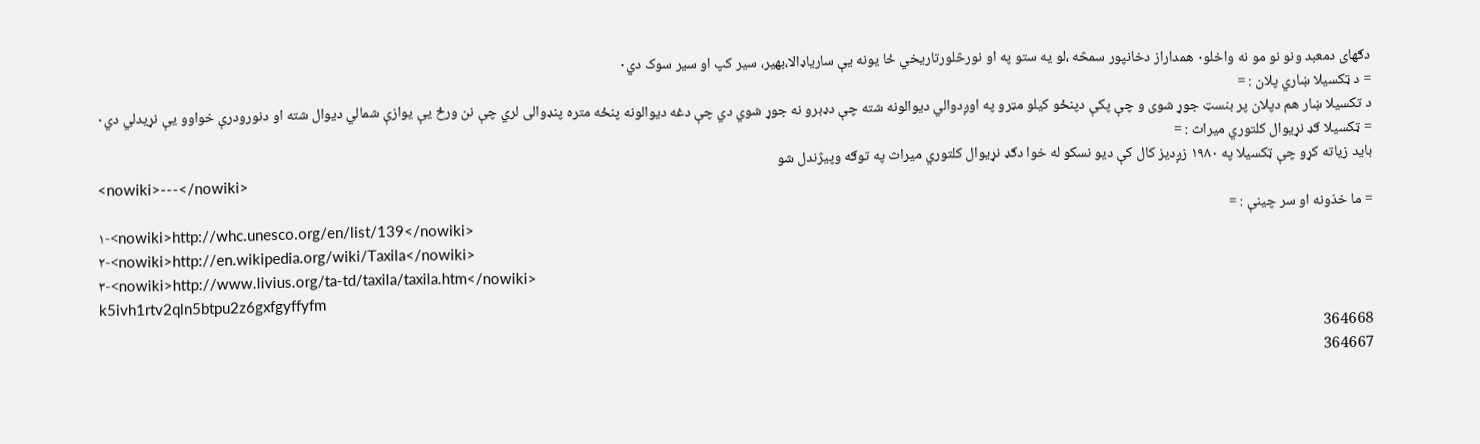دګهای دمعبد ونو نو مو نه واخلو٠ همداراز دخانپور سمڅه ،لو يه ستو په او نورڅلورتاريخي ځا يونه يې سارياډالا،بهير، سير کپ او سير سوک دي٠
= د ټکسیلا ښاري پلان : =
د تکسيلا ښار هم دپلان پر بنسټ جوړ شوی و چې پکې دپنځو کيلو مټرو په اوږدوالي ديوالونه شته چې دډبرو نه جوړ شوي دي چې دغه ديوالونه پنځه متره پنډوالی لري چې نن ورځ يې يوازې شمالي ديوال شته او دنورودرې خواوو يې نړيدلي دي٠
= ټکسیلا ګډ نړیوال کلتوري میراث : =
بايد زياته کړو چې ټکسيلا په ١٩٨٠ زږديز کال کې ديو نسکو له خوا دګډ نړيوال کلتوري ميراث په توګه وپيژندل شو
<nowiki>---</nowiki>
= ما خذونه او سر چينې : =
١-<nowiki>http://whc.unesco.org/en/list/139</nowiki>
٢-<nowiki>http://en.wikipedia.org/wiki/Taxila</nowiki>
٣-<nowiki>http://www.livius.org/ta-td/taxila/taxila.htm</nowiki>
k5ivh1rtv2qln5btpu2z6gxfgyffyfm
364668
364667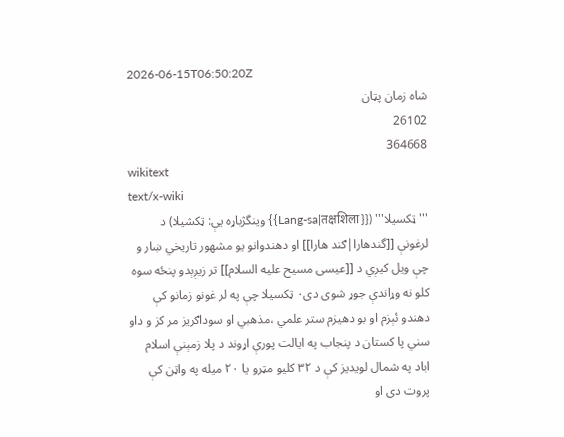2026-06-15T06:50:20Z
شاه زمان پټان
26102
364668
wikitext
text/x-wiki
'''ټکسيلا''' ({{Lang-sa|तक्षशिला}} وينگژباړه يې: ټکشيلا) د لرغونې [[گندهارا|ګند هارا]] او دهندوانو يو مشهور تاريخي ښار و چې ويل کيږي د [[عيسی مسيح عليه السلام]] تر زيږېدو پنځه سوه کلو نه وړاندې جوړ شوی دی٠ ټکسيلا چې په لر غونو زمانو کې دهندو ئېزم او بو دهيزم ستر علمي ،مذهبي او سوداګريز مر کز و داو سني پا کستان د پنجاب په ايالت پورې اړوند د پلا زمېنې اسلام اباد په شمال لويديز کې د ٣٢ کليو مټرو يا ٢٠ ميله په واټن کې پروت دی او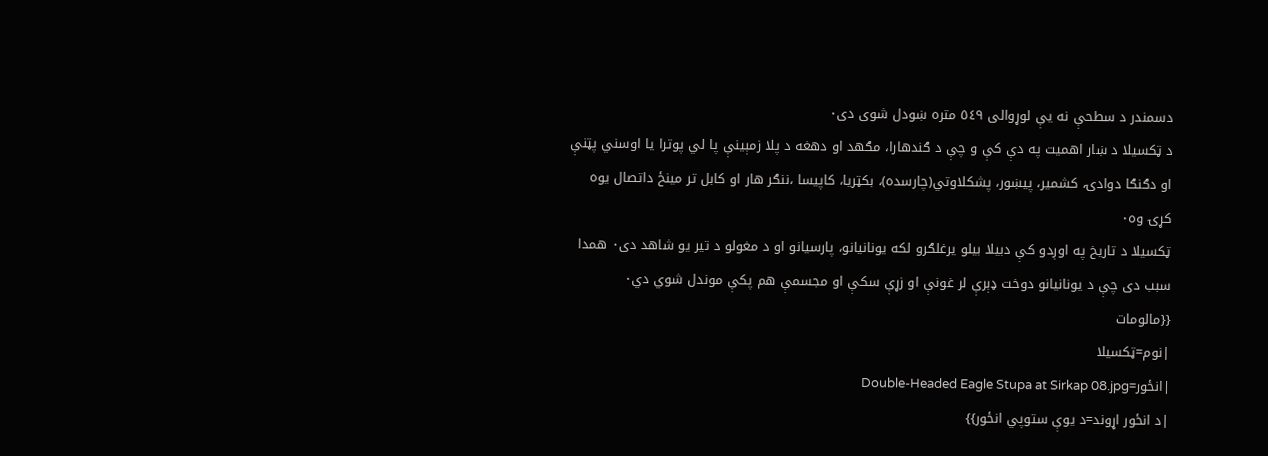دسمندر د سطحې نه يې لوړوالی ٥٤٩ متره ښودل شوی دی٠
د ټکسيلا د ښار اهميت په دې کې و چې د ګندهارا، مګهد او دهغه د پلا زمېينې پا لي پوترا يا اوسني پټنې او دګنګا دوادۍ، کشمير، پيښور، پشکلاوتي(چارسده)، بکټريا، کاپيسا ،ننګر هار او کابل تر مينځ داتصال يوه کړۍ وه٠
ټکسيلا د تاريخ په اوږدو کې دبيلا بيلو يرغلګرو لکه يونانيانو، پارسيانو او د مغولو د تير يو شاهد دی٠ همدا سبب دی چې د يونانيانو دوخت ډېرې لر غونې او زړې سکې او مجسمې هم پکې موندل شوي دي٠
{{مالومات
|نوم=ټکسيلا
|انځور=Double-Headed Eagle Stupa at Sirkap 08.jpg
|د انځور اړوند=د يوې ستوپي انځور}}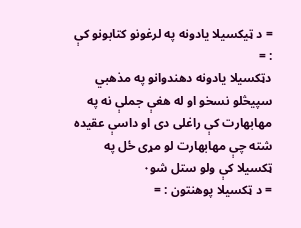= د ټیکسیلا یادونه په لرغونو کتابونو کې : =
دټکسيلا يادونه دهندوانو په مذهبي سپيڅلو نسخو او له هغې جملې نه په مهابهارت کې راغلی دی او داسې عقيده شته چې مهابهارت لو مړی ځل په ټکسيلا کې ولو ستل شو٠
= د ټکسیلا پوهنتون : =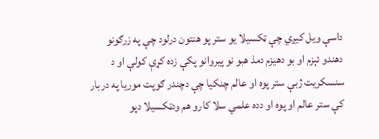داسې ويل کيږي چې ټکسيلا يو ستر پو هنتون درلود چې په زرګونو دهندو ئېزم او بو دهيزم دمذ هبو نو پيروانو پکې زده کړې کولې او د سنسکريت ژبې ستر پوه او عالم چنکيا چې دچندر ګوپت موريا په دربار کې ستر عالم او پوه او دده علمي سلا کارو هم ودټکسيلا دپو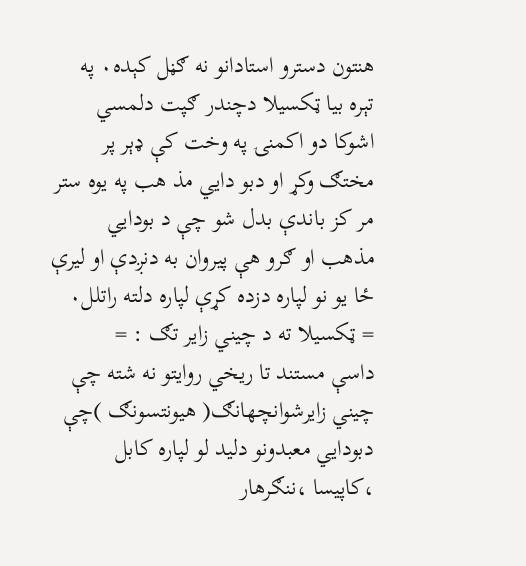هنتون دسترو استادانو نه ګڼل کېده٠ په تېره بيا ټکسيلا دچندر ګپت دلمسي اشوکا دو اکمنۍ په وخت کې ډېر پر مختګ وکړ او دبو دايي مذ هب په يوه ستر مر کز باندې بدل شو چې د بودايي مذهب او ګرو هې پيروان به دنږدې او ليرې ځا يو نو لپاره دزده کړې لپاره دلته راتلل٠
= ټکسیلا ته د چیني زایر تګ : =
داسې مستند تا ريخي روايتو نه شته چې چيني زايرشوانچهانګ( هيونتسونګ )چې دبودايي معبدونو دليد لو لپاره کابل ،کاپيسا ،ننګرهار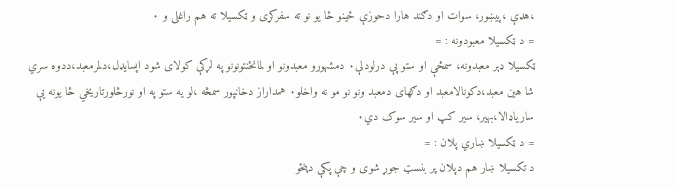،هډې ،پيښور، سوات او دګند هارا دحوزې ځينو ځا يو نو ته سفرکړی و ټکسيلا ته هم راغلی و ٠
= د ټکسیلا معبودونه : =
ټکسيلا ډېر معبدونه، سمڅې او ستو پې درلودلې٠ دمشهورو معبدونو او لمانځنتونونو په لړکې کولای شود اپسايډل،دلمرمعبد،ددوه سري شا هين معبد،دکونالامعبد او دګهای دمعبد ونو نو مو نه واخلو٠ همداراز دخانپور سمڅه ،لو يه ستو په او نورڅلورتاريخي ځا يونه يې سارياډالا،بهير، سير کپ او سير سوک دي٠
= د ټکسیلا ښاري پلان : =
د تکسيلا ښار هم دپلان پر بنسټ جوړ شوی و چې پکې دپنځو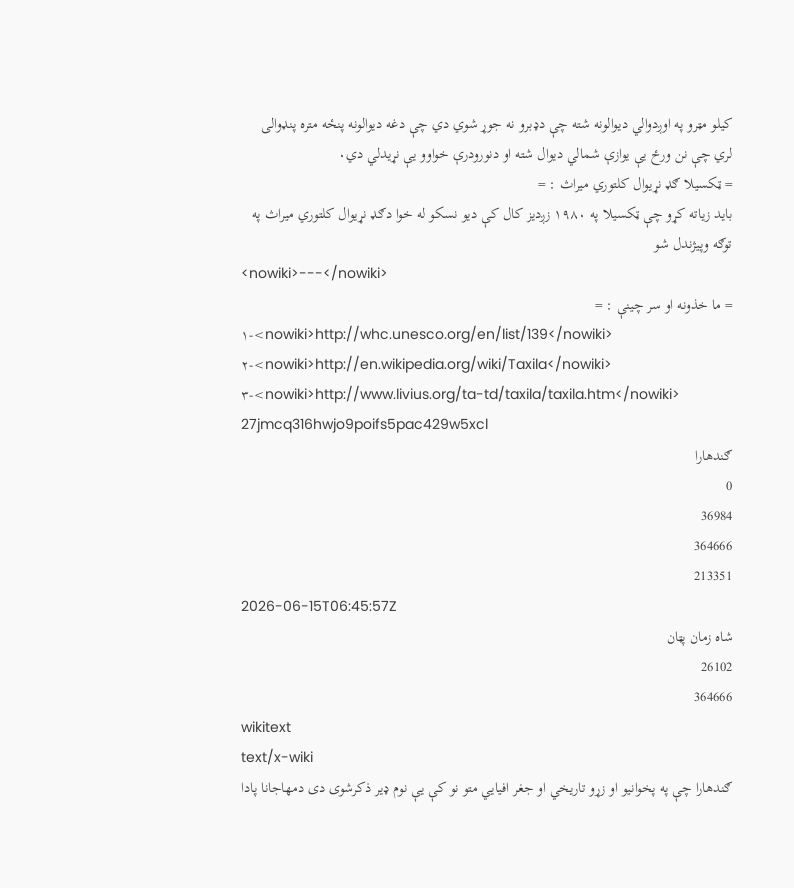کيلو مټرو په اوږدوالي ديوالونه شته چې دډبرو نه جوړ شوي دي چې دغه ديوالونه پنځه متره پنډوالی لري چې نن ورځ يې يوازې شمالي ديوال شته او دنورودرې خواوو يې نړيدلي دي٠
= ټکسیلا ګډ نړیوال کلتوري میراث : =
بايد زياته کړو چې ټکسيلا په ١٩٨٠ زږديز کال کې ديو نسکو له خوا دګډ نړيوال کلتوري ميراث په توګه وپيژندل شو
<nowiki>---</nowiki>
= ما خذونه او سر چينې : =
١-<nowiki>http://whc.unesco.org/en/list/139</nowiki>
٢-<nowiki>http://en.wikipedia.org/wiki/Taxila</nowiki>
٣-<nowiki>http://www.livius.org/ta-td/taxila/taxila.htm</nowiki>
27jmcq316hwjo9poifs5pac429w5xcl
ګندهارا
0
36984
364666
213351
2026-06-15T06:45:57Z
شاه زمان پټان
26102
364666
wikitext
text/x-wiki
ګندهارا چې په پخوانيو او زړو تاريخي او جغر افيايي متو نو کې یې نوم ډیر ذکرشوی دی دمهاجانا پادا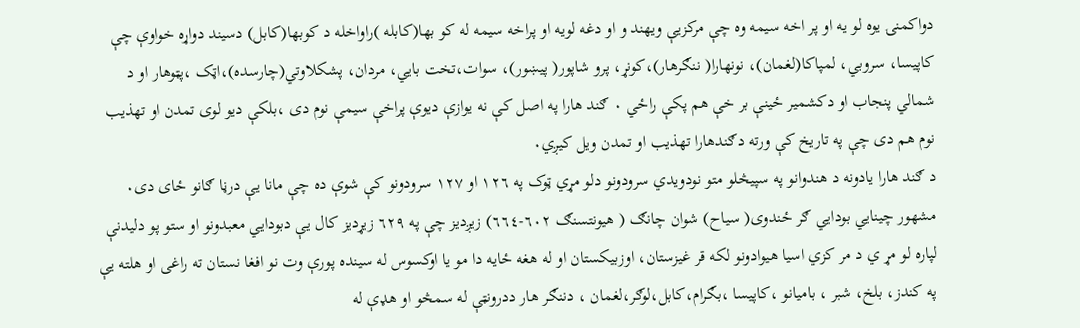دواکمنۍ يوه لو يه او پر اخه سيمه وه چې مرکزیې ویهند و او دغه لویه او پراخه سيمه له کو بها(کابله )راواخله د کوبها(کابل) دسيند دواړه خواوې چې کاپيسا، سروبي، لمپاکا(لغمان)، نونهارا( ننګرهار)،کونړ، پرو شاپور( پيښور)، سوات،تخت بايي، مردان، پشکلاوتي(چارسده)،اټک ،پټوهار او د شمالي پنجاب او دکشمير ځينې بر خې هم پکې راځي ٠ ګند هارا په اصل کې نه يوازې ديوې پراخې سيمې نوم دی ،بلکې ديو لوی تمدن او تهذيب نوم هم دی چې په تاريخ کې ورته دګندهارا تهذيب او تمدن ويل کيږي٠
د ګند هارا يادونه د هندوانو په سپيڅلو متو نودويدي سرودونو دلو مړي ټوک په ١٢٦ او ١٢٧ سرودونو کې شوې ده چې مانا يې درڼا ګانو ځای دی٠
مشهور چينايي بودايي ګر ځندوی( سياح) شوان چانګ ( هيونتسنګ ٦٠٢-٦٦٤) زيږديز چې په ٦٢٩ زيړديز کال يې دبودايي معبدونو او ستو پو دليدنې لپاره لو مړ ي د مر کزي اسيا هيوادونو لکه قر غيزستان، اوزبيکستان او له هغه ځايه دا مو يا اوکسوس له سينده پورې وت نو افغا نستان ته راغی او هلته يې په کندز، بلخ، شبر ، باميانو ،کاپيسا ،بګرام،کابل،لوګر،لغمان ، دننګر هار ددرونټې له سمڅو او هډې له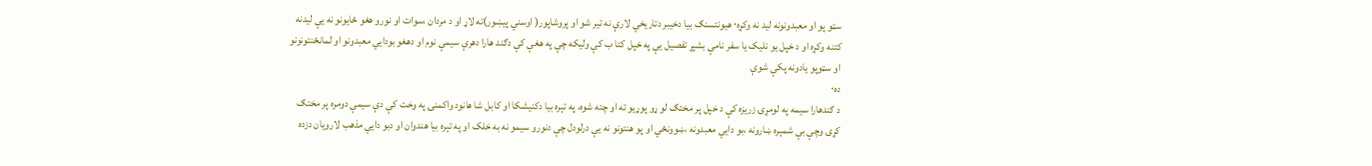سټو پو او معبدونونه ليد نه وکړه٠ هيونتسنګ بيا دخيبر دتاريخي لارې نه تير شو او پروشاپور( اوسني پيښور)ته لاړ او د مردان ،سوات او نورو هغو ځايونو نه يې ليدنه کتنه وکړه او د خپل يو نليک يا سفر نامې بشپړ تفصيل يې په خپل کتا ب کې وليکه چې په هغې کې دګند هارا دهرې سيمې نوم او دهغو بودايي معبدونو او لمانځنتونونو او سټوپو يادونه پکې شوې
ده٠
د ګندهارا سيمه په لومړۍ زريزه کې د خپل پر مختګ لو ړو پوړيو ته او چته شوه، په تېره بيا دکنيشکا او کابل شا هانود واکمنۍ په وخت کې دې سيمې دومره پر مختګ کړی وچې بې شمېره ښارونه ،بو دايي معبدونه ،ښوونځي او پو هنتونو نه يې درلودل چې دنورو سيمو نه به خلک او په تېره بيا هندوان او دبو دايي مذهب لارويان دزده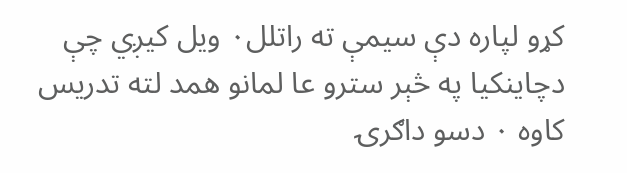کړو لپاره دې سيمې ته راتلل٠ ويل کيږي چې دچاينکيا په څېر سترو عا لمانو همد لته تدريس کاوه ٠ دسو داګرۍ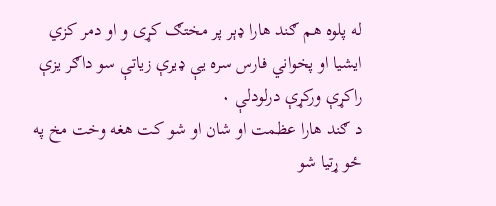له پلوه هم ګند هارا ډېر پر مختګ کړی و او دمر کزي ايشيا او پخواني فارس سره يې ډيرې زياتې سو داګر يزې راکړې ورکړې درلودلې ٠
د ګند هارا عظمت او شان او شو کت هغه وخت مخ په ځو ړتيا شو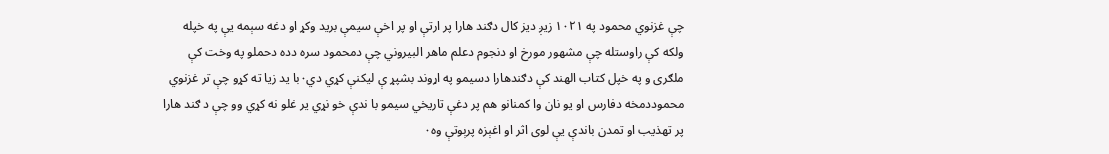چې غزنوي محمود په ١٠٢١ زيږ ديز کال دګند هارا پر ارتې او پر اخې سيمې بريد وکړ او دغه سېمه يې په خپله ولکه کې راوستله چې مشهور مورخ او دنجوم دعلم ماهر البيروني چې دمحمود سره دده دحملو په وخت کې ملګری و په خپل کتاب الهند کې دګندهارا دسيمو په اړوند بشپړ ې ليکنې کړي دي٠با يد زيا ته کړو چې تر غزنوي محموددمخه دفارس او يو نان وا کمنانو هم پر دغې تاريخي سيمو با ندې خو نړي ير غلو نه کړي وو چې د ګند هارا پر تهذيب او تمدن باندې يې لوی اثر او اغېزه پرېوتې وه٠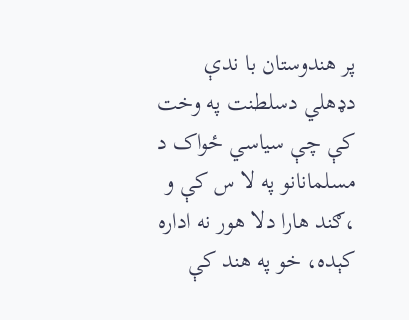پر هندوستان با ندې دډهلي دسلطنت په وخت کې چې سياسي ځواک د مسلمانانو په لا س کې و ،ګند هارا دلا هور نه اداره کېده، خو په هند کې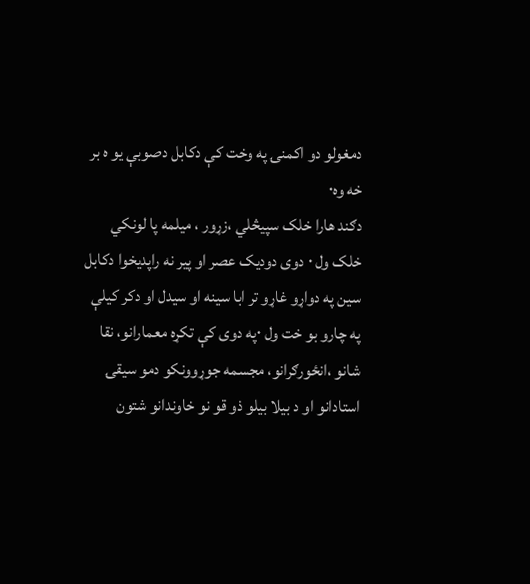دمغولو دو اکمنۍ په وخت کې دکابل دصوبې يو ه بر خه وه٠
دګند هارا خلک سپيڅلي ،زړور ، ميلمه پا لونکي خلک ول ٠ دوی دوديک عصر او پير نه راپديخوا دکابل سين په دواړو غاړو تر ابا سينه او سيدل او دکر کيلې په چارو بو خت ول ٠په دوی کې تکړه معمارانو، نقا شانو ،انځورګرانو، مجسمه جوړوونکو دمو سيقۍ استادانو او د بيلا بيلو ذو قو نو خاوندانو شتون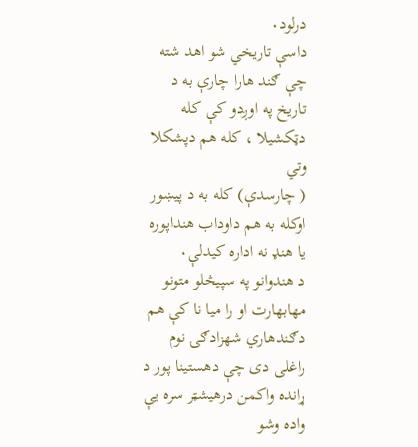درلود٠
داسې تاريخي شو اهد شته چې ګند هارا چارې به د تاريخ په اوږدو کې کله دټکشيلا ، کله هم دپشکلا وتي
( چارسدې) کله به د پيښور اوکله به هم داوداب هنداپوره يا هنډ نه اداره کيدلې٠
د هندوانو په سپيڅلو متونو مهابهارت او را ميا نا کې هم دګندهاري شهزادګۍ نوم راغلی دی چې دهستينا پور د ړانده واکمن درهيشټر سره يې واده وشو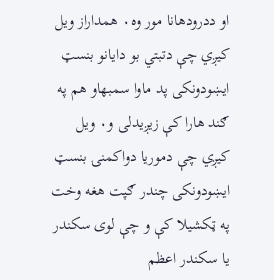او ددرودهانا مور وه٠ همداراز ويل کيږي چې دتبتي بو دايانو بنسټ ايښودونکی پد ماوا سمبهاو هم په ګند هارا کې زيږيدلی و٠ ويل کيږي چې دموريا دواکمنۍ بنسټ ايښودونکی چندر ګپت هغه وخت په ټکشيلا کې و چې لوی سکندر يا سکندر اعظم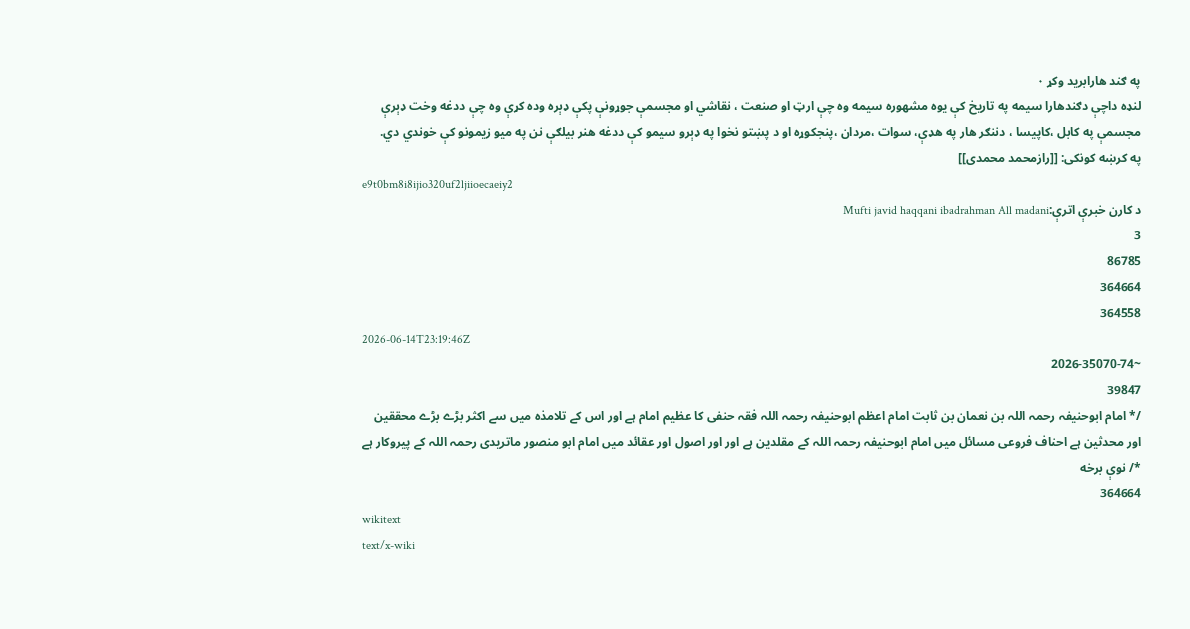په ګند هارابريد وکړ ٠
لنډه داچې دګندهارا سيمه په تاريخ کې يوه مشهوره سيمه وه چې ارټ او صنعت ، نقاشي او مجسمې جوړونې پکې ډېره وده کړې وه چې ددغه وخت ډېرې مجسمې په کابل ،کاپيسا ، دننګر هار په هډې، سوات ،مردان ،پنجکوړه او د پښتو نخوا په ډېرو سيمو کې ددغه هنر بيلګې نن په ميو زيمونو کې خوندي دي.
په کرښه کونکی: [[رازمحمد محمدی]]
e9t0bm8i8ijio320uf2ljiioecaeiy2
د کارن خبرې اترې:Mufti javid haqqani ibadrahman All madani
3
86785
364664
364558
2026-06-14T23:19:46Z
~2026-35070-74
39847
/* امام ابوحنیفہ رحمہ اللہ بن نعمان بن ثابت امام اعظم ابوحنیفہ رحمہ اللہ فقہ حنفی کا عظیم امام ہے اور اس کے تلامذہ میں سے اکثر بڑے بڑے محققین اور محدثین ہے احناف فروعی مسائل میں امام ابوحنیفہ رحمہ اللہ کے مقلدین ہے اور اور اصول اور عقائد میں امام ابو منصور ماتریدی رحمہ اللہ کے پیروکار ہے */ نوې برخه
364664
wikitext
text/x-wiki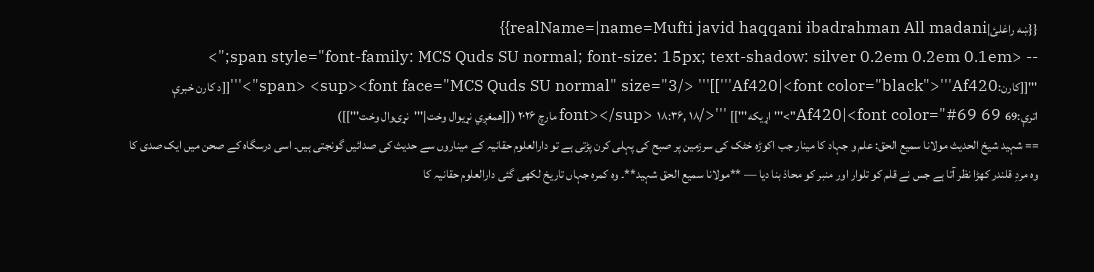{{ښه راغلئ|realName=|name=Mufti javid haqqani ibadrahman All madani}}
-- <span style="font-family: MCS Quds SU normal; font-size: 15px; text-shadow: silver 0.2em 0.2em 0.1em;"> '''[[کارن:Af420|<font color="black">'''Af420''']]''' </span> <sup><font face="MCS Quds SU normal" size="3">'''[[د کارن خبرې اترې:Af420|<font color="#69 69 69">'''اړیکه''']] '''</font></sup> ۱۸:۳۶, ۱۸ مارچ ۲۰۲۶ ([[همغږي نړیوال وخت|'''نړۍوال وخت''']])
== شہید شیخ الحدیث مولانا سمیع الحق: علم و جہاد کا مینار جب اکوڑہ خٹک کی سرزمین پر صبح کی پہلی کرن پڑتی ہے تو دارالعلوم حقانیہ کے میناروں سے حدیث کی صدائیں گونجتی ہیں۔ اسی درسگاہ کے صحن میں ایک صدی کا وہ مردِ قلندر کھڑا نظر آتا ہے جس نے قلم کو تلوار اور منبر کو محاذ بنا دیا — **مولانا سمیع الحق شہید**۔ وہ کمرہ جہاں تاریخ لکھی گئی دارالعلوم حقانیہ کا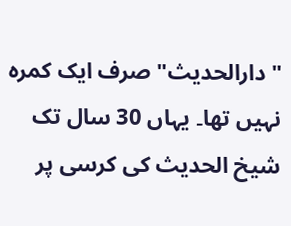"دارالحدیث" صرف ایک کمرہ نہیں تھا۔ یہاں 30 سال تک شیخ الحدیث کی کرسی پر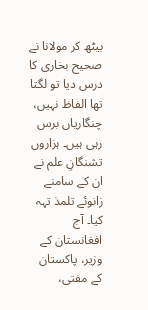بیٹھ کر مولانا نے صحیح بخاری کا درس دیا تو لگتا تھا الفاظ نہیں، چنگاریاں برس رہی ہیں۔ ہزاروں تشنگانِ علم نے ان کے سامنے زانوئے تلمذ تہہ کیا۔ آج افغانستان کے وزیر، پاکستان کے مفتی،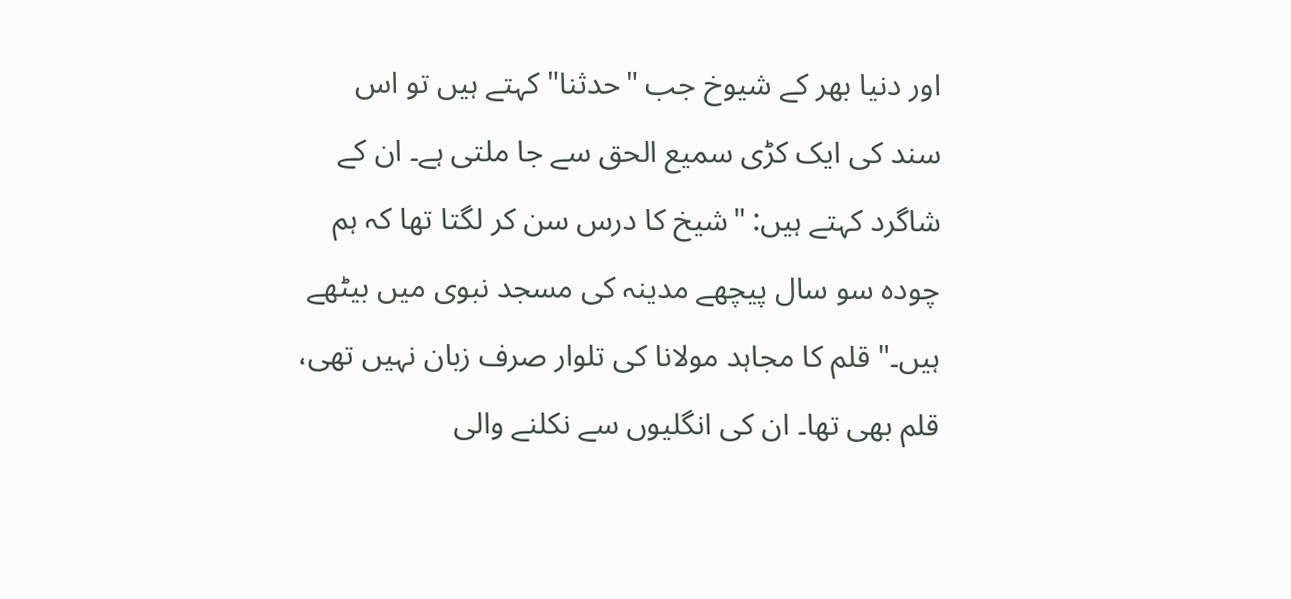اور دنیا بھر کے شیوخ جب "حدثنا" کہتے ہیں تو اس سند کی ایک کڑی سمیع الحق سے جا ملتی ہے۔ ان کے شاگرد کہتے ہیں: "شیخ کا درس سن کر لگتا تھا کہ ہم چودہ سو سال پیچھے مدینہ کی مسجد نبوی میں بیٹھے ہیں۔" قلم کا مجاہد مولانا کی تلوار صرف زبان نہیں تھی، قلم بھی تھا۔ ان کی انگلیوں سے نکلنے والی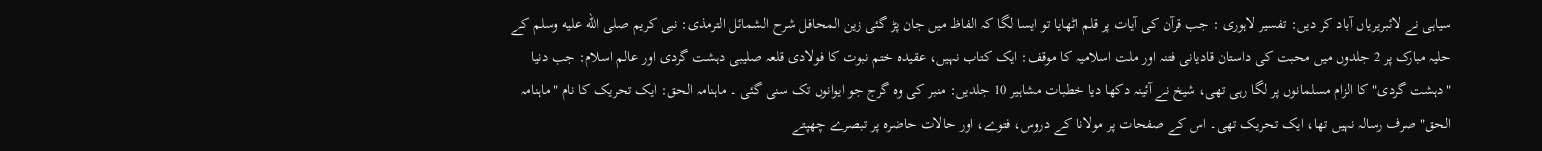سیاہی نے لائبریریاں آباد کر دیں: تفسیر لاہوری : جب قرآن کی آیات پر قلم اٹھایا تو ایسا لگا کہ الفاظ میں جان پڑ گئی زین المحافل شرح الشمائل الترمذی: نبی کریم صلى الله عليه وسلم کے حلیہ مبارک پر 2 جلدوں میں محبت کی داستان قادیانی فتنہ اور ملت اسلامیہ کا موقف: ایک کتاب نہیں، عقیدہ ختم نبوت کا فولادی قلعہ صلیبی دہشت گردی اور عالم اسلام: جب دنیا "دہشت گردی" کا الزام مسلمانوں پر لگا رہی تھی، شیخ نے آئینہ دکھا دیا خطبات مشاہیر 10 جلدیں: منبر کی وہ گرج جو ایوانوں تک سنی گئی ۔ ماہنامہ الحق: ایک تحریک کا نام "ماہنامہ الحق" صرف رسالہ نہیں تھا، ایک تحریک تھی۔ اس کے صفحات پر مولانا کے دروس، فتوے، اور حالات حاضرہ پر تبصرے چھپتے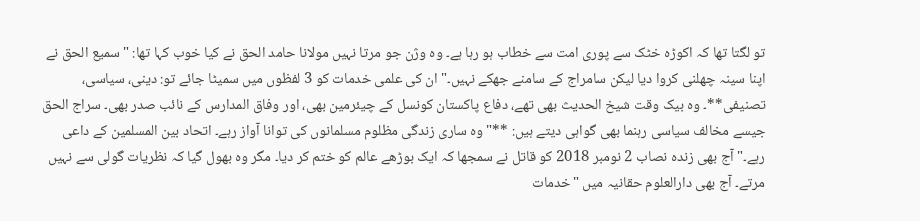تو لگتا تھا کہ اکوڑہ خٹک سے پوری امت سے خطاب ہو رہا ہے۔ وہ وژن جو مرتا نہیں مولانا حامد الحق نے کیا خوب کہا تھا: "سمیع الحق نے اپنا سینہ چھلنی کروا دیا لیکن سامراج کے سامنے جھکے نہیں۔" ان کی علمی خدمات کو 3 لفظوں میں سمیٹا جائے تو: دینی، سیاسی، تصنیفی**۔ وہ بیک وقت شیخ الحدیث بھی تھے، دفاع پاکستان کونسل کے چیئرمین بھی، اور وفاق المدارس کے نائب صدر بھی۔ سراج الحق جیسے مخالف سیاسی رہنما بھی گواہی دیتے ہیں: **"وہ ساری زندگی مظلوم مسلمانوں کی توانا آواز رہے۔ اتحاد بین المسلمین کے داعی رہے۔" آج بھی زندہ نصاب 2 نومبر 2018 کو قاتل نے سمجھا کہ ایک بوڑھے عالم کو ختم کر دیا۔ مگر وہ بھول گیا کہ نظریات گولی سے نہیں مرتے۔ آج بھی دارالعلوم حقانیہ میں "خدمات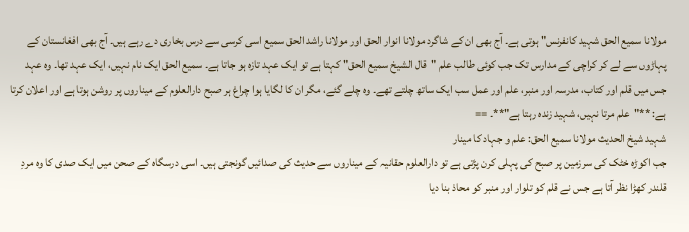مولانا سمیع الحق شہید کانفرنس" ہوتی ہے۔ آج بھی ان کے شاگرد مولانا انوار الحق اور مولانا راشد الحق سمیع اسی کرسی سے درس بخاری دے رہے ہیں۔ آج بھی افغانستان کے پہاڑوں سے لے کر کراچی کے مدارس تک جب کوئی طالب علم "قال الشیخ سمیع الحق" کہتا ہے تو ایک عہد تازہ ہو جاتا ہے۔ سمیع الحق ایک نام نہیں، ایک عہد تھا۔ وہ عہد جس میں قلم اور کتاب، مدرسہ اور منبر، علم اور عمل سب ایک ساتھ چلتے تھے۔ وہ چلے گئے، مگر ان کا لگایا ہوا چراغ ہر صبح دارالعلوم کے میناروں پر روشن ہوتا ہے اور اعلان کرتا ہے: **"علم مرتا نہیں، شہید زندہ رہتا ہے"**۔ ==
شہید شیخ الحدیث مولانا سمیع الحق: علم و جہاد کا مینار
جب اکوڑہ خٹک کی سرزمین پر صبح کی پہلی کرن پڑتی ہے تو دارالعلوم حقانیہ کے میناروں سے حدیث کی صدائیں گونجتی ہیں۔ اسی درسگاہ کے صحن میں ایک صدی کا وہ مردِ قلندر کھڑا نظر آتا ہے جس نے قلم کو تلوار اور منبر کو محاذ بنا دیا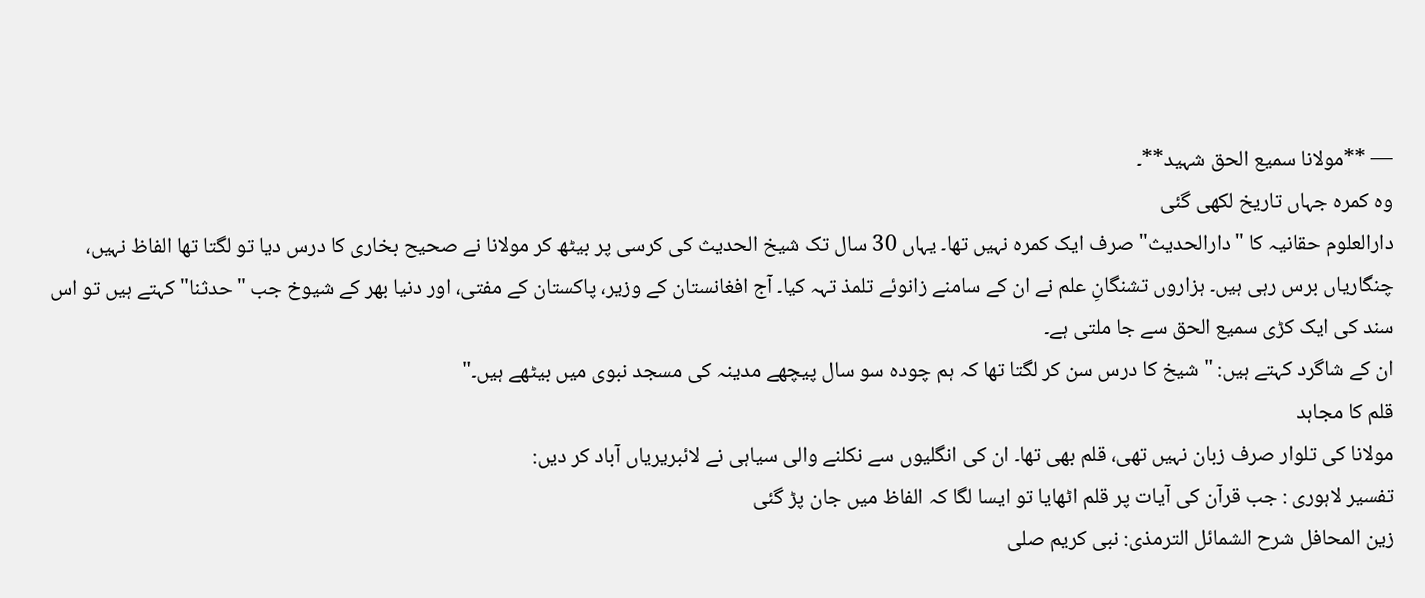— **مولانا سمیع الحق شہید**۔
وہ کمرہ جہاں تاریخ لکھی گئی
دارالعلوم حقانیہ کا "دارالحدیث" صرف ایک کمرہ نہیں تھا۔ یہاں 30 سال تک شیخ الحدیث کی کرسی پر بیٹھ کر مولانا نے صحیح بخاری کا درس دیا تو لگتا تھا الفاظ نہیں، چنگاریاں برس رہی ہیں۔ ہزاروں تشنگانِ علم نے ان کے سامنے زانوئے تلمذ تہہ کیا۔ آج افغانستان کے وزیر، پاکستان کے مفتی، اور دنیا بھر کے شیوخ جب "حدثنا" کہتے ہیں تو اس سند کی ایک کڑی سمیع الحق سے جا ملتی ہے۔
ان کے شاگرد کہتے ہیں: "شیخ کا درس سن کر لگتا تھا کہ ہم چودہ سو سال پیچھے مدینہ کی مسجد نبوی میں بیٹھے ہیں۔"
قلم کا مجاہد
مولانا کی تلوار صرف زبان نہیں تھی، قلم بھی تھا۔ ان کی انگلیوں سے نکلنے والی سیاہی نے لائبریریاں آباد کر دیں:
تفسیر لاہوری : جب قرآن کی آیات پر قلم اٹھایا تو ایسا لگا کہ الفاظ میں جان پڑ گئی
زین المحافل شرح الشمائل الترمذی: نبی کریم صلى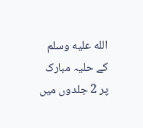الله عليه وسلم کے حلیہ مبارک پر 2 جلدوں میں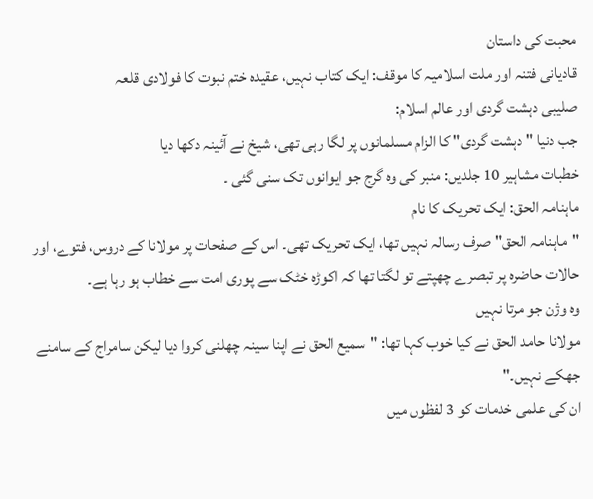محبت کی داستان
قادیانی فتنہ اور ملت اسلامیہ کا موقف: ایک کتاب نہیں، عقیدہ ختم نبوت کا فولادی قلعہ
صلیبی دہشت گردی اور عالم اسلام:
جب دنیا "دہشت گردی" کا الزام مسلمانوں پر لگا رہی تھی، شیخ نے آئینہ دکھا دیا
خطبات مشاہیر 10 جلدیں: منبر کی وہ گرج جو ایوانوں تک سنی گئی ۔
ماہنامہ الحق: ایک تحریک کا نام
"ماہنامہ الحق" صرف رسالہ نہیں تھا، ایک تحریک تھی۔ اس کے صفحات پر مولانا کے دروس، فتوے، اور حالات حاضرہ پر تبصرے چھپتے تو لگتا تھا کہ اکوڑہ خٹک سے پوری امت سے خطاب ہو رہا ہے۔
وہ وژن جو مرتا نہیں
مولانا حامد الحق نے کیا خوب کہا تھا: "سمیع الحق نے اپنا سینہ چھلنی کروا دیا لیکن سامراج کے سامنے جھکے نہیں۔"
ان کی علمی خدمات کو 3 لفظوں میں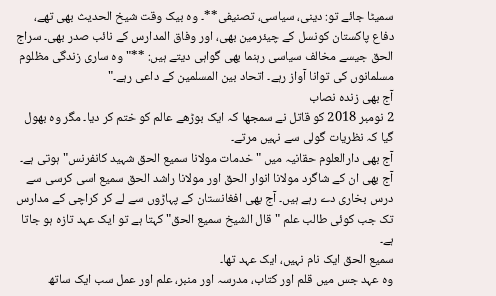سمیٹا جائے تو: دینی، سیاسی، تصنیفی**۔ وہ بیک وقت شیخ الحدیث بھی تھے، دفاع پاکستان کونسل کے چیئرمین بھی، اور وفاق المدارس کے نائب صدر بھی۔ سراج الحق جیسے مخالف سیاسی رہنما بھی گواہی دیتے ہیں: **"وہ ساری زندگی مظلوم مسلمانوں کی توانا آواز رہے۔ اتحاد بین المسلمین کے داعی رہے۔"
آج بھی زندہ نصاب
2 نومبر 2018 کو قاتل نے سمجھا کہ ایک بوڑھے عالم کو ختم کر دیا۔ مگر وہ بھول گیا کہ نظریات گولی سے نہیں مرتے۔
آج بھی دارالعلوم حقانیہ میں "خدمات مولانا سمیع الحق شہید کانفرنس" ہوتی ہے۔ آج بھی ان کے شاگرد مولانا انوار الحق اور مولانا راشد الحق سمیع اسی کرسی سے درس بخاری دے رہے ہیں۔ آج بھی افغانستان کے پہاڑوں سے لے کر کراچی کے مدارس تک جب کوئی طالب علم "قال الشیخ سمیع الحق" کہتا ہے تو ایک عہد تازہ ہو جاتا ہے۔
سمیع الحق ایک نام نہیں، ایک عہد تھا۔
وہ عہد جس میں قلم اور کتاب، مدرسہ اور منبر، علم اور عمل سب ایک ساتھ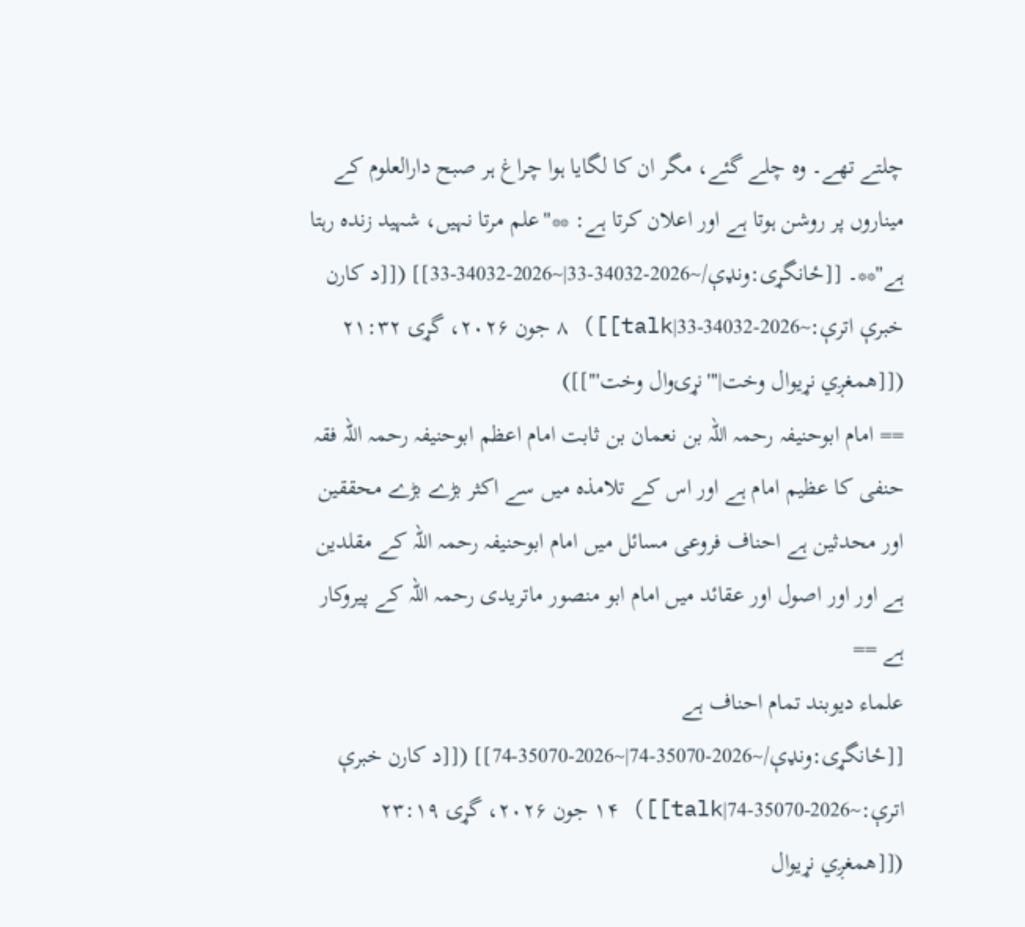چلتے تھے۔ وہ چلے گئے، مگر ان کا لگایا ہوا چراغ ہر صبح دارالعلوم کے میناروں پر روشن ہوتا ہے اور اعلان کرتا ہے: **"علم مرتا نہیں، شہید زندہ رہتا ہے"**۔ [[ځانگړی:ونډې/~2026-34032-33|~2026-34032-33]] ([[د کارن خبرې اترې:~2026-34032-33|talk]]) ۸ جون ۲۰۲۶، گړۍ ۲۱:۳۲ ([[همغږي نړیوال وخت|'''نړۍوال وخت''']])
== امام ابوحنیفہ رحمہ اللہ بن نعمان بن ثابت امام اعظم ابوحنیفہ رحمہ اللہ فقہ حنفی کا عظیم امام ہے اور اس کے تلامذہ میں سے اکثر بڑے بڑے محققین اور محدثین ہے احناف فروعی مسائل میں امام ابوحنیفہ رحمہ اللہ کے مقلدین ہے اور اور اصول اور عقائد میں امام ابو منصور ماتریدی رحمہ اللہ کے پیروکار ہے ==
علماء دیوبند تمام احناف ہے [[ځانگړی:ونډې/~2026-35070-74|~2026-35070-74]] ([[د کارن خبرې اترې:~2026-35070-74|talk]]) ۱۴ جون ۲۰۲۶، گړۍ ۲۳:۱۹ ([[همغږي نړیوال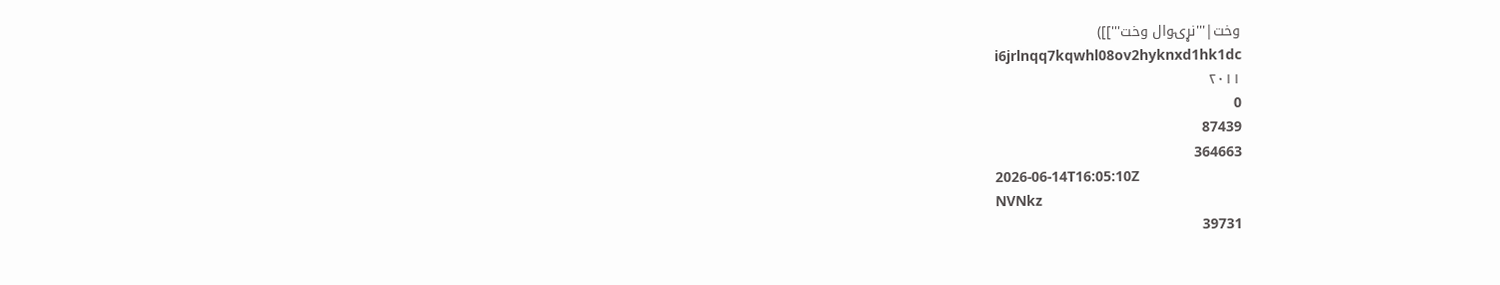وخت|'''نړۍوال وخت''']])
i6jrlnqq7kqwhl08ov2hyknxd1hk1dc
۲۰۱۱
0
87439
364663
2026-06-14T16:05:10Z
NVNkz
39731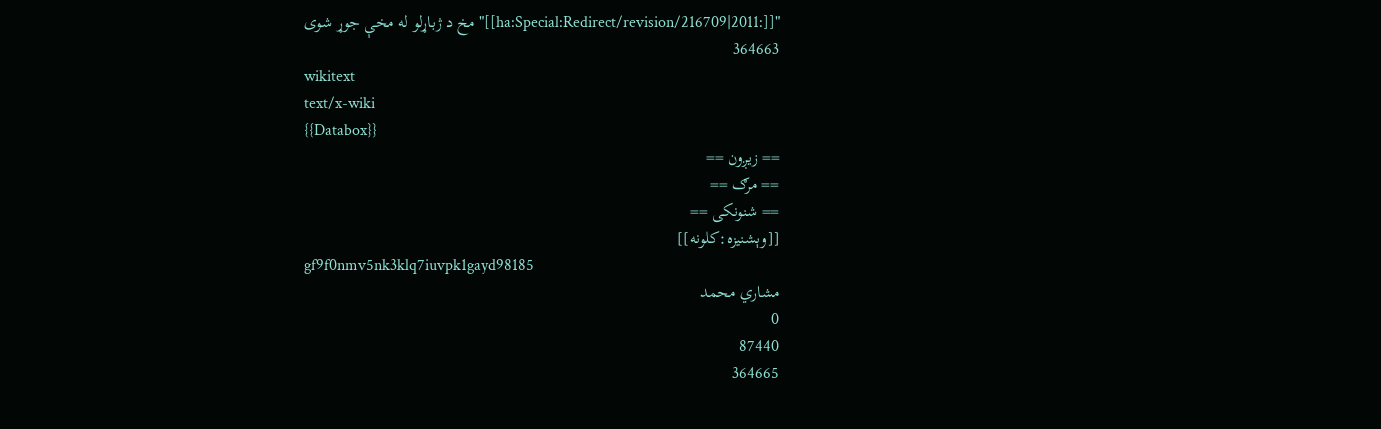"[[:ha:Special:Redirect/revision/216709|2011]]" مخ د ژباړلو له مخې جوړ شوی
364663
wikitext
text/x-wiki
{{Databox}}
== زیږون ==
== مرګ ==
== شنونکی ==
[[وېشنيزه:کلونه]]
gf9f0nmv5nk3klq7iuvpk1gayd98185
مشاري محمد
0
87440
364665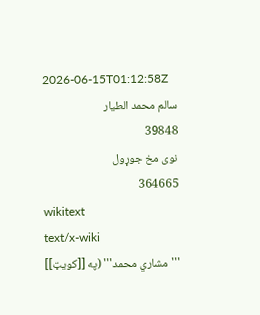2026-06-15T01:12:58Z
سالم محمد الطيار
39848
نوی مخ جوړول
364665
wikitext
text/x-wiki
'''مشاري محمد''' (په [[کویټ]]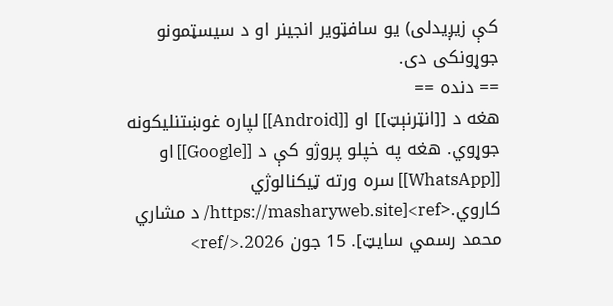کې زیږیدلی) یو سافټویر انجینر او د سیسټمونو جوړونکی دی.
== دنده ==
هغه د [[انټرنېټ]] او [[Android]] لپاره غوښتنلیکونه جوړوي. هغه په خپلو پروژو کې د [[Google]] او [[WhatsApp]] سره ورته ټیکنالوژي کاروي.<ref>[https://masharyweb.site/ د مشاري محمد رسمي سایټ]. 15 جون 2026.</ref>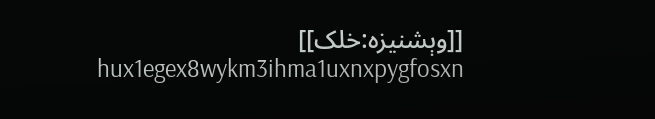[[وېشنيزه:خلک]]
hux1egex8wykm3ihma1uxnxpygfosxn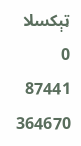ټېکسلا
0
87441
364670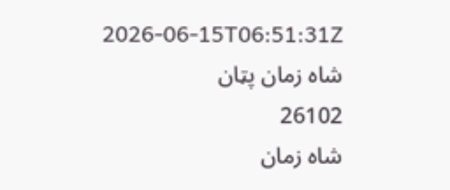2026-06-15T06:51:31Z
شاه زمان پټان
26102
شاه زمان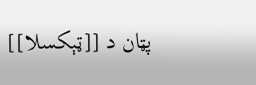پټان د [[ټېکسلا]]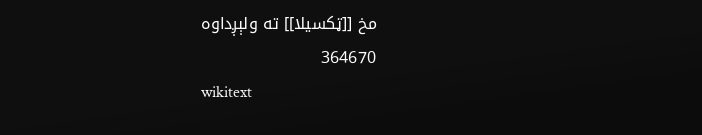مخ [[ټکسيلا]] ته ولېږداوه
364670
wikitext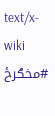text/x-wiki
#مخګرځ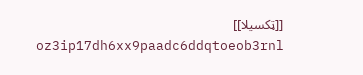[[ټکسيلا]]
oz3ip17dh6xx9paadc6ddqtoeob3rnl